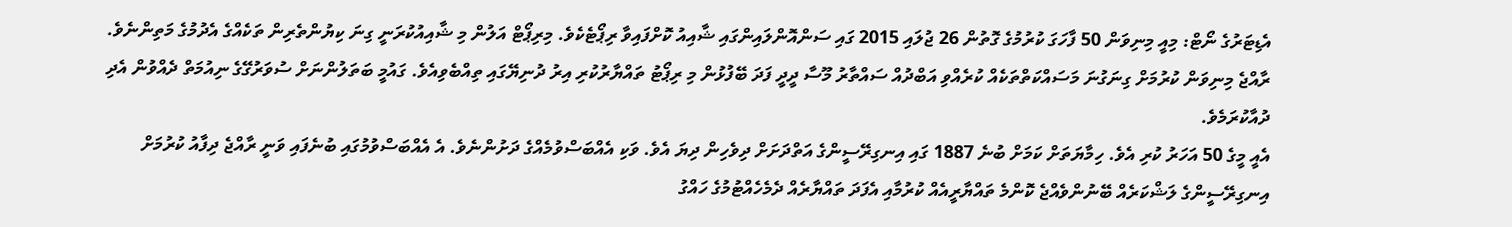އެޑިޓަރުގެ ނޯޓް: މިއީ މިނިވަން 50 ފާހަގަ ކުރުމުގެ ގޮތުން 26 ޖުލައި 2015 ގައި ސަންއޮންލައިންގައި ޝާއިއު ކޮށްފައިވާ ރިޕޯޓެކެވެ. މިރިޕޯޓް އަލުން މި ޝާއިއުކުރަނީ ގިނަ ކިޔުންތެރިން ތަކެއްގެ އެދުމުގެ މަތިންނެވެ. ރާއްޖެ މިނިވަން ކުރުމަށް ގިނަގުނަ މަސައްކަތްތަކެއް ކުރެއްވި އަބްދުއް ސައްތާރު މޫސާ ދީދީ ފަދަ ބޭފުޅުން މި ރިޕޯޓު ތައްޔާރުކުރި އިރު ދުނިޔޭގައި ތިއްބެވިއެވެ. ގައުމީ ބަތަލުންނަށް ސުވަރުގޭގެ ނިއުމަތް ދެއްވުން އެދި ދުއާކުރަމެވެ.
އެއީ މީގެ 50 އަހަރު ކުރި އެވެ. ހިމާޔަތަށް ކަމަށް ބުނެ 1887 ގައި އިނގިރޭސީންގެ އަތްދަށަށް ދިވެހިން ދިޔަ އެވެ. ވަކި އެއްބަސްވުމެއްގެ ދަށުންނެވެ. އެ އެއްބަސްވުމުގައި ބުނެފައި ވަނީ ރާއްޖެ ދިފާއު ކުރުމަށް އިނގިރޭސީންގެ ލަޝްކަރެއް ބޭނުންވެއްޖެ ކޮންމެ ތައްޔާރީއެއް ކުރުމާއި އެފަދަ ތައްޔާރެއް ދެމެހެއްޓުމުގެ ހައްގު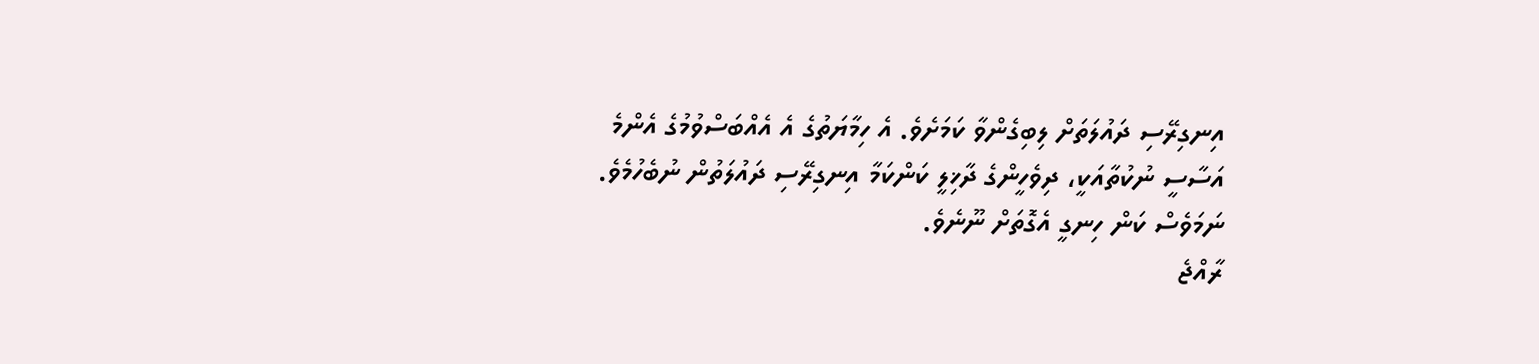އިނގިރޭސި ދައުލަތަށް ލިބިގެންވާ ކަމަށެވެ. އެ ހިމާޔަތުގެ އެ އެއްބަސްވުމުގެ އެންމެ އަސާސީ ނުކުތާއަކީ، ދިވެހީންގެ ދާޚިލީ ކަންކަމާ އިނގިރޭސި ދައުލަތުން ނުބެހުމެވެ. ނަމަވެސް ކަން ހިނގީ އެގޮތަށް ނޫނެވެ.
ރާއްޖެ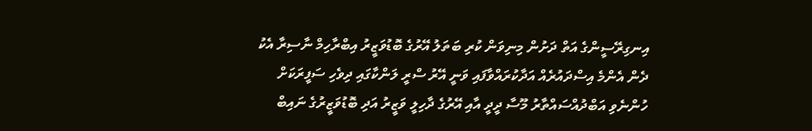އިނގިރޭސީންގެ އަތް ދަށުން މިނިވަން ކުރި ބަތަލު އޭރުގެ ބޮޑުވަޒީރު އިބްރާހިމް ނާސިރާ އެކު ދެން އެންމެ އިސްދައުރެއް އަދާކުރައްވާފައި ވަނީ އޭރު ސްރީ ލަންކާގައި ދިވެހި ސަފީރަކަށް ހުންނެވި އަބްދުއްސައްތާރު މޫސާ ދީދީ އާއި އޭރުގެ ދާހިލީ ވަޒީރު އަދި ބޮޑުވަޒީރުގެ ނައިބް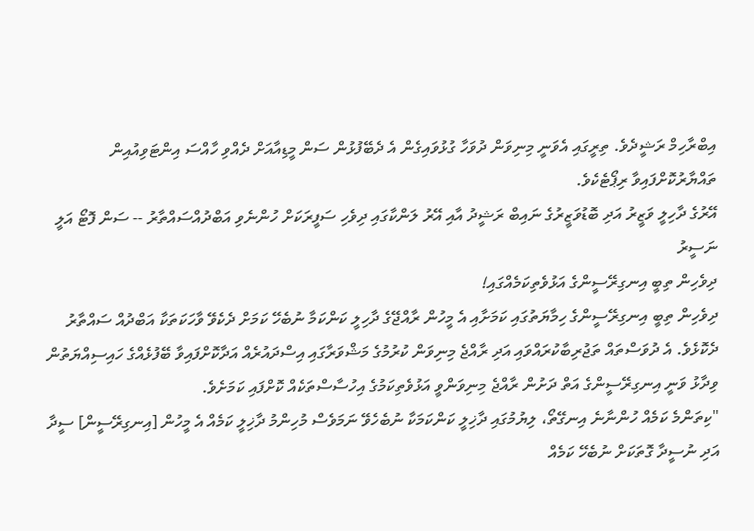އިބްރާހިމް ރަޝީދެވެ. ތިރީގައި އެވަނީ މިނިވަން ދުވަހާ ގުޅުވައިގެން އެ ދެބޭފުޅުން ސަން މީޑިއާއަށް ދެއްވި ހާއްސަ އިންޓަވިއުއިން ތައްޔާރުކޮށްފައިވާ ރިޕޯޓެކެވެ.
އޭރުގެ ދާހިލީ ވަޒީރު އަދި ބޮޑުވަޒީރުގެ ނައިބް ރަޝީދު އާއި އޭރު ލަންކާގައި ދިވެހި ސަފީރަކަށް ހުންނެވި އަބްދުއްސައްތާރު -- ސަން ފޮޓޯ އަލީ ނަސީރު
ދިވެހިން ތިބީ އިނގިރޭސީންގެ އަޅުވެތިކަމެއްގައި!
ދިވެހިން ތިބީ އިނގިރޭސީންގެ ހިމާޔަތުގައި ކަމަށާއި އެ މީހުން ރާއްޖޭގެ ދާހިލީ ކަންކަމާ ނުބެހޭ ކަމަށް ދެކެވޭ ވާހަކަތަކާ އަބްދުއް ސައްތާރު ދެކޮޅެވެ. އެ ދުވަސްތައް ތަޖުރިބާކުރައްވައި އަދި ރާއްޖެ މިނިވަން ކުރުމުގެ މަޝްވަރާގައި އިސްދައުރެއް އަދާކޮށްފައިވާ ބޭފުޅެއްގެ ހައިސިއްޔަތުން ވިދާޅު ވަނީ އިނގިރޭސީންގެ އަތް ދަށުން ރާއްޖެ މިނިވަންވީ އަޅުވެތިކަމުގެ އިހުސާސްތަކެއް ކޮށްފައި ކަމަށެވެ.
"ކިތަންމެ ކަމެއް ހުންނާނެ އިނގޭތޯ، ލިޔުމުގައި ދާޚިލީ ކަންކަމަކާ ނުބެހެވޭ ނަމަވެސް މުހިންމު ދާޚިލީ ކަމެއް އެ މީހުން [އިނގިރޭސީން] ސީދާ އަދި ނުސީދާ ގޮތަކަށް ނުބެހޭ ކަމެއް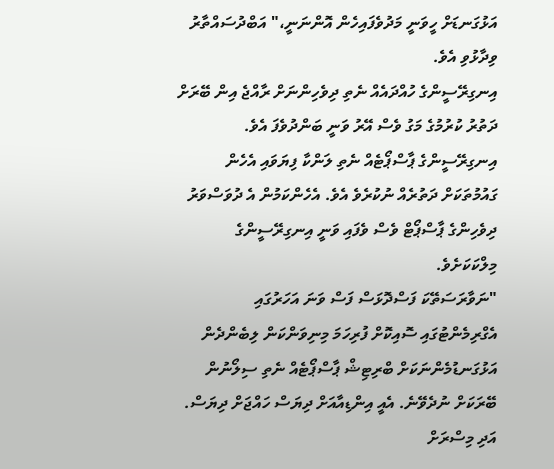އަޅުގަނޑަށް ހީވަނީ މަދުވެފައިހެން އޮންނަނީ،" އަބްދުސައްތާރު ވިދާޅުވި އެވެ.
އިނގިރޭސީންގެ ހުއްދައެއް ނެތި ދިވެހިންނަށް ރާއްޖެ އިން ބޭރަށް ދަތުރު ކުރުމުގެ މަގު ވެސް އޭރު ވަނީ ބަންދުވެފަ އެވެ. އިނގިރޭސީންގެ ޕާސްޕޯޓެއް ނެތި ލަންކާ ފިޔަވައި އެހެން ގައުމުތަކަށް ދަތުރެއް ނުކުރެވެ އެވެ. އެހެންކަމުން އެ ދުވަސްވަރު ދިވެހިންގެ ޕާސްޕޯޓް ވެސް ވެފައި ވަނީ އިނގިރޭސީންގެ މިލްކަކަށެވެ.
"ނަވާރަސަތޭކަ ފަސްދޮޅަސް ފަސް ވަނަ އަހަރުގައި އެގްރިމެންޓުގައި ސޮއިކޮށް ފުރިހަމަ މިނިވަންކަން ލިބެންދެން އަޅުގަނޑުމެންނަކަށް ބްރިޓިޝް ޕާސްޕޯޓެއް ނެތި ސިލޯނުން ބޭރަކަށް ނުދެވޭނެ. އެއީ އިންޑިއާއަށް ދިޔަސް ހައްޖަށް ދިޔަސް. އަދި މިސްރަށް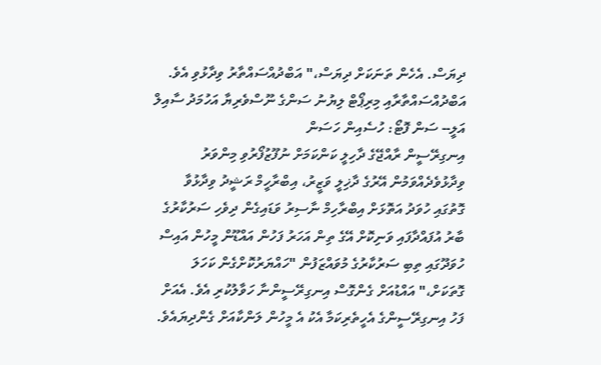ދިޔަސް. އެހެން ތަނަކަށް ދިޔަސް،" އަބްދުއްސައްތާރު ވިދާޅުވި އެވެ.
އަބްދުއްސައްތާރާއި މިރިޕޯޓް ލިޔުނު ސަންގެ ނޫސްވެރިޔާ އަހުމަދު ސާއިލް އަލީ-- ސަން ފޮޓޯ: ހުސެއިން ހަސަން
އިނގިރޭސީން ރާއްޖޭގެ ދާހިލީ ކަންކަމަށް ނުފޫޒުފޯރުވި މިންވަރު ވިދާޅުވެދެއްވަމުން އޭރުގެ ދާޚިލީ ވަޒީރު، އިބްރާހީމް ރަޝީދު ވިދާޅުވާ ގޮތުގައި ހުވަދު އަތޮޅަށް އިބްރާހިމް ނާސިރު ވަޑައިގެން ދިވެހި ސަރުކާރުގެ ބާރު އުފައްދާފައި ވަނިކޮށް އޭގެ ތިން އަހަރު ފަހުން އައްޑޫން މީހުން އައިސް ހުވަދޫގައި ތިބި ސަރުކާރުގެ މުވައްޒަފުން "ހައްޔަރުކޮށްގެން ކަހަލަ ގޮތަކަށް،" އައްޑުއަށް ގެންގޮސް އިނގިރޭސީންނާ ހަވާލުކުރި އެވެ. އެއަށް ފަހު އިނގިރޭސީންގެ އެހީތެރިކަމާ އެކު އެ މީހުން ލަންކާއަށް ގެންދިޔައެވެ.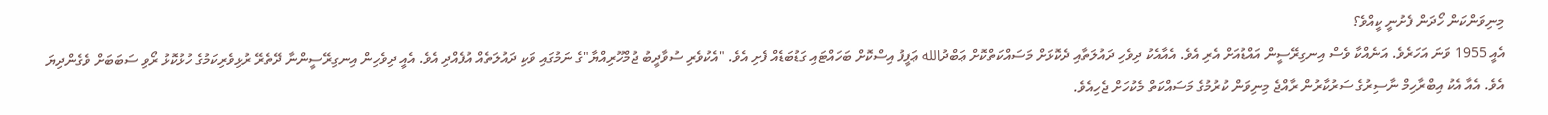މިނިވަންކަން ހޯދަން ފެށުނީ ކީއްވެ؟
އެއީ 1955 ވަނަ އަހަރެވެ. އަނެއްކާ ވެސް އިނގިރޭސީން އައްޑުއަށް އެރި އެވެ. އެއާއެކު ދިވެހި ދައުލަތާއި ދެކޮޅަށް މަސައްކަތްކޮށް ޢަބްދުالله ޢަފީފު އިސްކޮށް ބަހައްޓައި ގަޑުބަޑެއް ފެށި އެވެ. "އެކުވެރި ސުވާދީބު ޖުމްހޫރިއްޔާ"ގެ ނަމުގައި ވަކި ދައުލަތެއް އުފެއްދި އެވެ. އެއީ ދިވެހިން އިނގިރޭސީންނާ ދޭތެރޭ ރުޅިވެރިކަމުގެ ހުޅުކޮޅު ރޯވި ސަބަބަށް ވެގެންދިޔަ އެވެ. އެއާ އެކު އިބްރާހިމް ނާސިރުގެ ސަރުކާރުން ރާއްޖެ މިނިވަން ކުރުމުގެ މަސައްކަތް މެކުހަށް ޖެހިއެވެ.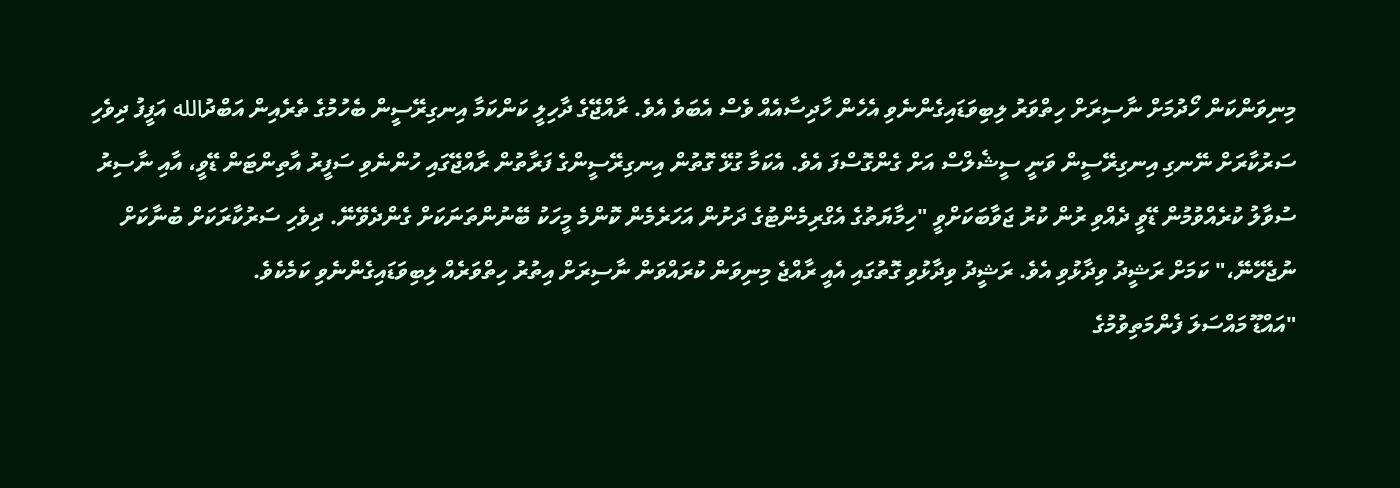މިނިވަންކަން ހޯދުމަށް ނާސިރަށް ހިތްވަރު ލިބިވަޑައިގެންނެވި އެހެން ހާދިސާއެއް ވެސް އެބަވެ އެވެ. ރާއްޖޭގެ ދާހިލީ ކަންކަމާ އިނގިރޭސީން ބެހުމުގެ ތެރެއިން އަބްދުالله އަފީފު ދިވެހި ސަރުކާރަށް ނޭނގި އިނގިރޭސީން ވަނީ ސީޝެލްސް އަށް ގެންގޮސްފަ އެވެ. އެކަމާ ގުޅޭ ގޮތުން އިނގިރޭސީންގެ ފަރާތުން ރާއްޖޭގައި ހުންނެވި ސަފީރު އާތިންޓަން ޑޭވީ، އާއި ނާސިރު ސުވާލު ކުރެއްވުމުން ޑޭވީ ދެއްވި ރުން ކުރު ޖަވާބަކަށްވީ "ހިމާޔަތުގެ އެގްރިމެންޓުގެ ދަށުން އަހަރެމެން ކޮންމެ މީހަކު ބޭނުންތަނަކަށް ގެންދެވޭނޭ. ދިވެހި ސަރުކާރަކަށް ބުނާކަށް ނުޖެހޭނޭ،" ކަމަށް ރަޝީދު ވިދާޅުވި އެވެ. ރަޝީދު ވިދާޅުވި ގޮތުގައި އެއީ ރާއްޖެ މިނިވަން ކުރައްވަން ނާސިރަށް އިތުރު ހިތްވަރެއް ލިބިވަޑައިގެންނެވި ކަމެކެވެ.
"އައްޑޫ މައްސަލަ ފެންމަތިވުމުގެ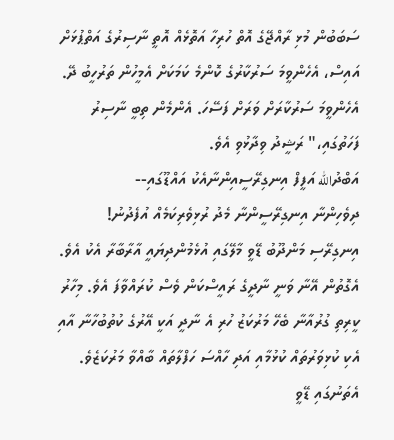ސަބަބުން މުޅި ރާއްޖޭގެ އޮތް ހުރިހާ އަތޮޅެއް އޮތީ ނާސިރުގެ އަތްޕުޅަށް އައިސް، އެހެންވީމަ ސަރުކާރުގެ ކޮންމެ ކަމަކަށް އެމީހުން ތަރުހީބު ދޭ. އެހެންވީމަ ސަރުކާރަށް ވަރަށް ފަސޭހަ. އެންމެން ތިބީ ނާސިރު ފަހަތުގައި،" ރަޝީދު ވިދާޅުވި އެވެ.
އަބްދުالله އަފީފް އިނގިރޭސީއިންނާއެކު އައްޑޫގައި--
ދިވެހިންނާ އިނގިރޭސީންނާ މެދު ރުޅިވެރިކަމެއް އުފެދުނު!
އިނގިރޭސި މަންދޫބު ޑޭވީ މާލޭގައި އުޅެމުންދިޔައީ އާރާބާރާ އެކު އެވެ. އެގޮތުން އޭނާ ވަނީ ނާދީގެ ރައީސްކަން ވެސް ކުރައްވާފަ އެވެ. މިހާރު ކީރިތި ގުރުއާނާ ބެހޭ މަރުކަޒު ހުރި އެ ނާދީ އަކީ އޭރުގެ ކުތުބުހާނާ އާއި އެކި ކުޅިވަރުތައް ކުޅުމާއި އަދި ހާއްސަ ހަފްލާތައް ބާއްވާ މަރުކަޒެވެ. އެތަނުގައި ޑޭވީ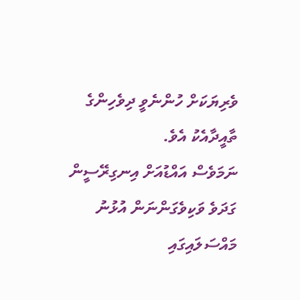ވެރިޔަކަށް ހުންނެވީ ދިވެހިންގެ ތާއީދާއެކު އެވެ.
ނަމަވެސް އައްޑުއަށް އިނގިރޭސީން ގަދަވެ ވަކިވެގަންނަން އުޅުނު މައްސަލައިގައި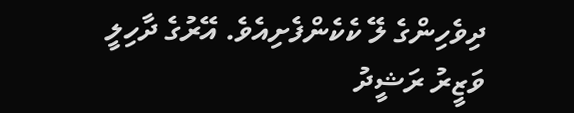ދިވެހިންގެ ލޭ ކެކެންފެށިއެވެ. އޭރުގެ ދާހިލީ ވަޒީރު ރަޝީދު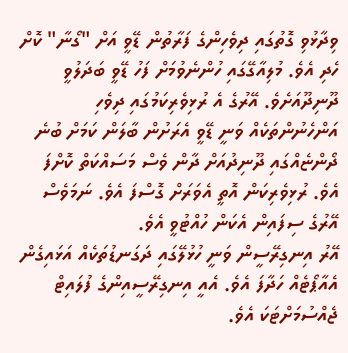ވިދާޅުވި ގޮތުގައި ދިވެހިންގެ ފަރާތުން ޑޭވީ އަށް "ގޯނާ" ކޮށް ހެދި އެވެ. މުލިއާގޭގައި ހުންނެވުމަށް ފަހު ޑޭވީ ބަދަލުވީ ދޫނިދޫއަށެވެ. އޭރުގެ އެ ރުޅިވެރިކަމުގައި ދިވެހި އަންހެނުންތަކެއް ވަނީ ޑޭވީ އެރަށުން ބާލަން ކަމަށް ބުނެ ދޯންޏެއްގައި ދޫނިދުއަށް ދާން ވެސް މަސައްކަތް ކޮށްފަ އެވެ. ރުޅިވެރިކަން އޮތީ އެވަރަށް ގޮސްފަ އެވެ. ނަމަވެސް އޭރުގެ ސިފައިން އެކަން ހުއްޓުވީ އެވެ.
އޭރު އިނގިރޭސީން ވަނީ ހުޅުލޭގައި ދަގަނޑުތަކެއް އަޅައިގެން އެއާޕޯޓެއް ހަދާފަ އެވެ. އެއީ އިނގިރޭސީއިންގެ ފުލައިޓް ޖެއްސުމަށްޓަކަ އެވެ.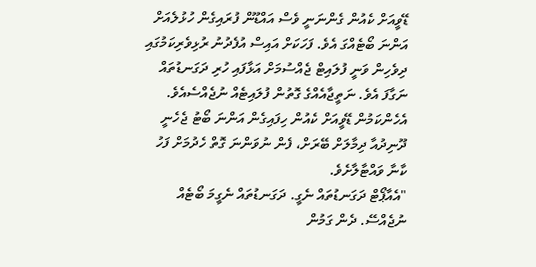ޑޭވީއަށް ކެއުން ގެންނަނީ ވެސް އައްޑޫން ފުރައިގެން ހުޅުލެއަށް އަންނަ ބޯޓެއްގަ އެވެ. ފަހަކަށް އައިސް އުފެދުނު ރުޅިވެރިކަމުގައި ދިވެހިން ވަނީ ފުލައިޓް ޖެއްސުމަށް އަޅާފައި ހުރި ދަގަނޑުތައް ނަގާފަ އެވެ. ނަތީޖާއެއްގެ ގޮތުން ފުލައިޓެއް ނުޖެއްސެއެވެ. އެހެންކަމުން ޑޭވީއަށް ކެއުން ހިފައިގެން އަންނަ ބޯޓު ޖެހެނީ ދޫނިދުއާ ދިމާލަށް ބޭރަށް، ފެން ނުވަންނަ ގޮތް ހެދުމަށް ފަހު ކާނާ ވައްޓާލާށެވެ.
"އެއާޕޯޓް ދަގަނޑުތައް ނެގީ. ދަގަނޑުތައް ނެގީމަ ބޯޓެއް ނުޖެއްސޭ. ދެން ގަމުން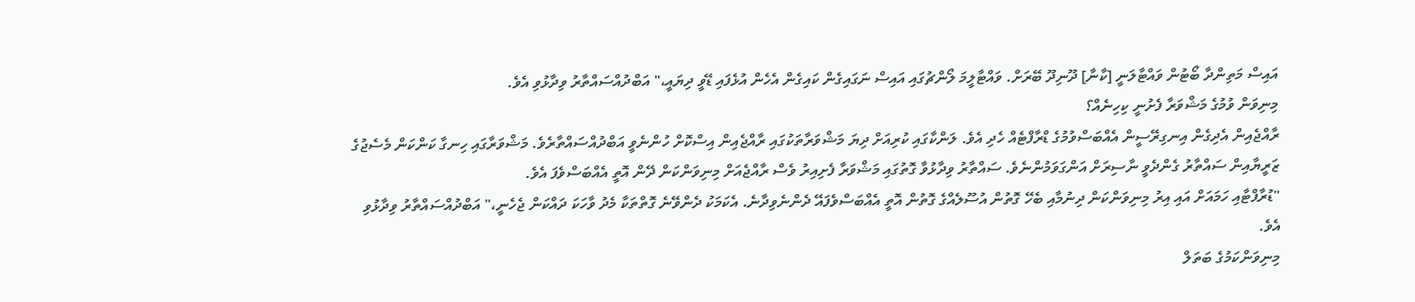އައިސް މަތިންދާ ބޯޓުން ވައްޓާލަނީ [ކާނާ] ދޫނިދޫ ބޭރަށް. ވައްޓާލީމަ ލޯންޗުގައި އައިސް ނަގައިގެން ކައިގެން އެހެން އުޅެފައި ޑޭވީ ދިޔައީ،" އަބްދުއްސައްތާރު ވިދާޅުވި އެވެ.
މިނިވަން ވުމުގެ މަޝްވަރާ ފެށުނީ ކިހިނެއް؟
ރާއްޖެއިން އެދިގެން އިނގިރޭސީން އެއްބަސްވުމުގެ ޑްރާފްޓެއް ހެދި އެވެ. ލަންކާގައި ކުރިއަށް ދިޔަ މަޝްވަރާތަކުގައި ރާއްޖެއިން އިސްކޮށް ހުންނެވީ އަބްދުއްސައްތާރެވެ. މަޝްވަރާގައި ހިނގާ ކަންކަން މެސެޖުގެ ޒަރީޔާއިން ސައްތާރު ގެންދެވީ ނާސިރަށް އަންގަވަމުންނެވެ. ސައްތާރު ވިދާޅުވާ ގޮތުގައި މަޝްވަރާ ފެށިއިރު ވެސް ރާއްޖެއަށް މިނިވަންކަން ދޭން އޮތީ އެއްބަސްވެފަ އެވެ.
"ޑުރާފްޓާއި ހަމައަށް އައި އިރު މިނިވަންކަން ދިނުމާއި ބެހޭ ގޮތުން އުސޫލެއްގެ ގޮތުން އޮތީ އެއްބަސްވެފައޭ ދެންނެވިދާނެ. އެކަމަކު ދެންވޭނެ ގޮތްތަކާ މެދު ވާހަކަ ދައްކަން ޖެހެނީ،" އަބްދުއްސައްތާރު ވިދާޅުވި އެވެ.
މިނިވަންކަމުގެ ބަތަލް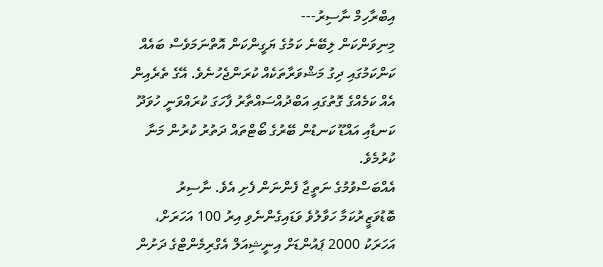އިބްރާހިމް ނާސިރު---
މިނިވަންކަން ލިބޭނެ ކަމުގެ ޔަގީންކަން އޮތްނަމަވެސް ބައެއް ކަންކަމުގައި ދިގު މަޝްވަރާތަކެއް ކުރަންޖެހުނެވެ. އޭގެ ތެރެއިން އެއް ކަމެއްގެ ގޮތުގައި އަބްދުއްސައްތާރު ފާހަގަ ކުރައްވަނީ ހުވަދޫ ކަނޑާއި އައްޑޫ ކަނޑުން ބޭރުގެ ބޯޓްތައް ދަތުރު ކުރުން މަނާ ކުރުމެވެ.
އެއްބަސްވުމުގެ ނަތީޖާ ފެންނަން ފެށި އެވެ. ނާސިރު ބޮޑުވަޒީރުކަމާ ހަވާލުވެ ވަޑައިގެންނެވި އިރު 100 އަހަރަށް، އަހަރަކު 2000 ޕައުންޑަށް އިނީޝިއަލް އެގްރިމެންޓްގެ ދަށުން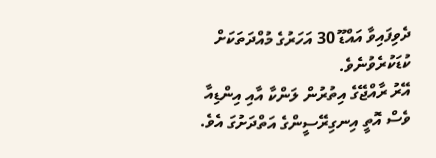ދެވިފައިވާ އައްޑޫ 30 އަހަރުގެ މުއްދަތަކަށް ކުޑަކުރެވުނެވެ.
އޭރު ރާއްޖޭގެ އިތުރުން ލަންކާ އާއި އިންޑިއާ ވެސް އޮތީ އިނގިރޭސީންގެ އަތްދަށުގަ އެވެ.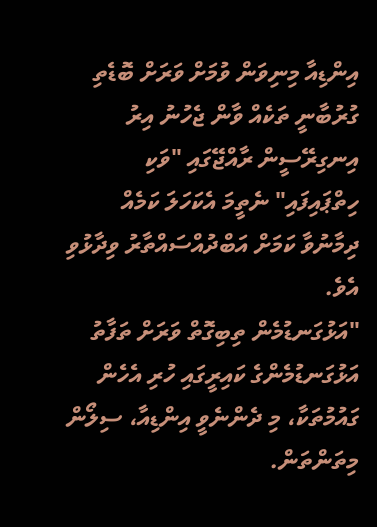އިންޑިއާ މިނިވަން ވުމަށް ވަރަށް ބޮޑެތި ގުރުބާނީ ތަކެއް ވާން ޖެހުނު އިރު އިނގިރޭސީން ރާއްޖޭގައި "ވަކި ހިތްޕައިފައި" ނެތީމަ އެކަހަލަ ކަމެއް ދިމާނުވާ ކަމަށް އަބްދުއްސައްތާރު ވިދާޅުވި އެވެ.
"އަޅުގަނޑުމެން ތިބިގޮތް ވަރަށް ތަފާތު އަޅުގަނޑުމެންގެ ކައިރީގައި ހުރި އެހެން ގައުމުތަކާ، މި ދެންނެވީ އިންޑިއާ، ސިލޯން މިތަންތަން.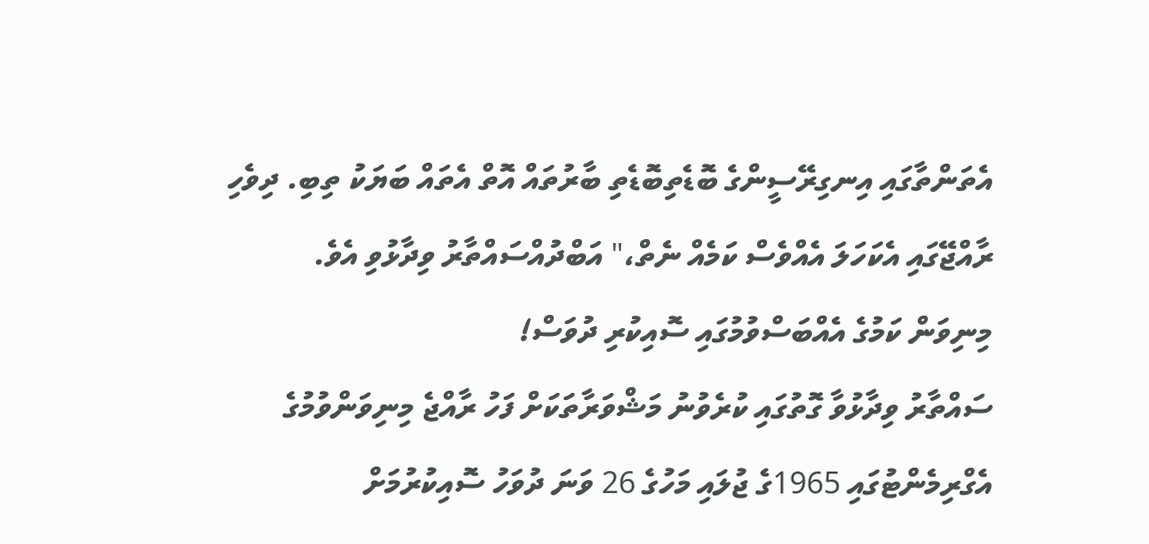އެތަންތާގައި އިނގިރޭސީންގެ ބޮޑެތިބޮޑެތި ބާރުތައް އޮތް އެތައް ބަޔަކު ތިބި. ދިވެހި ރާއްޖޭގައި އެކަހަލަ އެއްވެސް ކަމެއް ނެތް،" އަބްދުއްސައްތާރު ވިދާޅުވި އެވެ.
މިނިވަން ކަމުގެ އެއްބަސްވުމުގައި ސޮއިކުރި ދުވަސް!
ސައްތާރު ވިދާޅުވާ ގޮތުގައި ކުރެވުނު މަޝްވަރާތަކަށް ފަހު ރާއްޖެ މިނިވަންވުމުގެ އެގްރިމެންޓުގައި 1965ގެ ޖުލައި މަހުގެ 26 ވަނަ ދުވަހު ސޮއިކުރުމަށް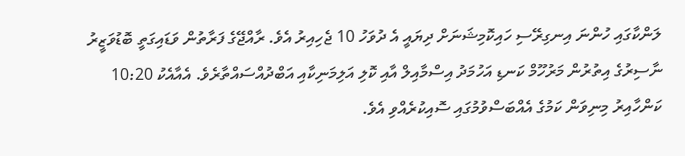ލަންކާގައި ހުންނަ އިނގިރޭސި ހައިކޮމިޝަނަށް ދިޔައީ އެ ދުވަހު 10 ޖެހިއިރު އެވެ. ރާއްޖޭގެ ފަރާތުން ވަޑައިގަތީ ބޮޑުވަޒީރު ނާސިރުގެ އިތުރުން މަރުހޫމް ކަނޑި އަހުމަދު އިސްމާއިލް އާއި ކޮލި އަލިމަނިކާއި އަބްދުއްސައްތާރެވެ. އެއާއެކު 10:20 ކަންހާއިރު މިނިވަން ކަމުގެ އެއްބަސްވުމުގައި ސޮއިކުރެއްވި އެވެ.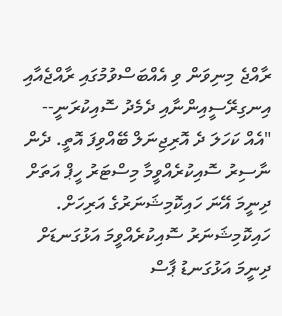ރާއްޖެ މިނިވަން ވި އެއްބަސްވުމުގައި ރާއްޖެއާއި އިނގިރޭސީއިންނާއި ދެމެދު ސޮއިކުރަނީ--
"އެއް ކަހަލަ ދެ އޮރިޖިނަލް ބޭއްވިފަ އޮތީ. ދެން ނާސިރު ސޮއިކުރެއްވީމާ މިސްޓަރު ހީޕް އަތަށް ދިނީމަ އޭނަ ހައިކޮމިޝަނަރުގެ އަރިހަށް. ހައިކޮމިޝަނަރު ސޮއިކުރެއްވީމަ އަޅުގަނޑަށް ދިނީމަ އަޅުގަނޑު ޕާސް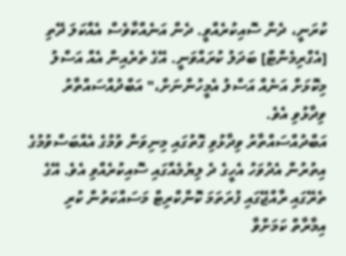ކުރަނީ، ދެން ސޮއިކުރެއްވީ. ދެން އަނެއްކާވެސް އެއްކަލަ ދޭތި [އެގްރިމެންޓް] ބަދަލު ކުރައްވަނީ. އޭގެ ތެރެއިން އެއް އަސްލު މިކޮޅަށް އަނެއް އަސްލު އެމީހުންނަށް،" އަބްދުއްސައްތާރު ވިދާޅުވި އެވެ.
އަބްދުއްސައްތާރު ވިދާޅުވި ގޮތުގައި މިނިވަން ވުމުގެ އެއްބަސްވުމުގެ އިތުރުން އެދުވަހު އެހީގެ ދެ ލިޔުމެއްގައި ސޮއިކުރެއްވި އެވެ. އޭގެ ތެރޭގައި ރާއްޖޭގައި ފުރަތަމަ ކޮންކްރިޓް މަސައްކަތުން ކުރި އިމާރާތް ކަމަށްވާ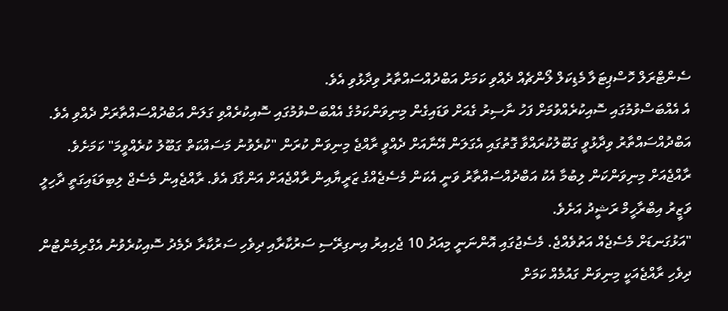ސެންޓްރަލް ހޮސްޕިޓަލާ މެޑިކަލް ލޯންޗެއް ދެއްވި ކަމަށް އަބްދުއްސައްތާރު ވިދާޅުވި އެވެ.
އެ އެއްބަސްވުމުގައި ސޮއިކުރެއްވުމަށް ފަހު ނާސިރު ގެއަށް ވަޑައިގެން މިނިވަންކަމުގެ އެއްބަސްވުމުގައި ސޮއިކުރެއްވި ގަލަން އަބްދުއްސައްތާރަށް ދެއްވި އެވެ. އަބްދުއްސައްތާރު ވިދާޅުވީ ގަބޫލުކުރައްވާ ގޮތުގައި އެގަލަން އޭނާއަށް ދެއްވީ ރާއްޖެ މިނިވަން ކުރަން "ކުރެވުނު މަސައްކަތް ގަބޫލު ކުރެއްވީމަ" ކަމަށެވެ.
ރާއްޖެއަށް މިނިވަންކަން ލިބުމާ އެކު އަބްދުއްސައްތާރު ވަނީ އެކަން މެސެޖެއްގެ ޒަރީޔާއިން ރާއްޖެއަށް އަންގާފަ އެވެ. ރާއްޖެއިން މެސެޖް ލިބިވަޑައިގަތީ ދާހިލީ ވަޒީރު އިބްރާހީމް ރަޝީދު އަށެވެ.
"އަޅުގަނޑަށް މެސެޖެއް އަތުވެއްޖެ. މެސެޖުގައި އޮންނަނީ މިއަދު 10 ޖެހިއިރު އިނގިރޭސި ސަރުކާރާއި ދިވެހި ސަރުކާރާ ދެމެދު ސޮއިކުރެވުނު އެގްރިމެންޓުން ދިވެހި ރާއްޖެއަކީ މިނިވަން ގައުމެއް ކަމަށް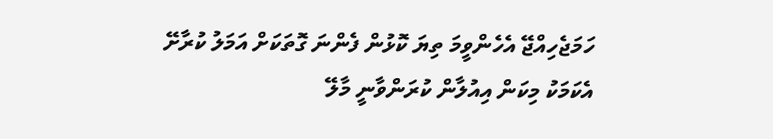ހަމަޖެހިއްޖޭ އެހެންވީމަ ތިޔަ ކޮޅުން ފެންނަ ގޮތަކަށް އަމަލު ކުރާށޭ އެކަމަކު މިކަން އިއުލާން ކުރަންވާނީ މާލޭ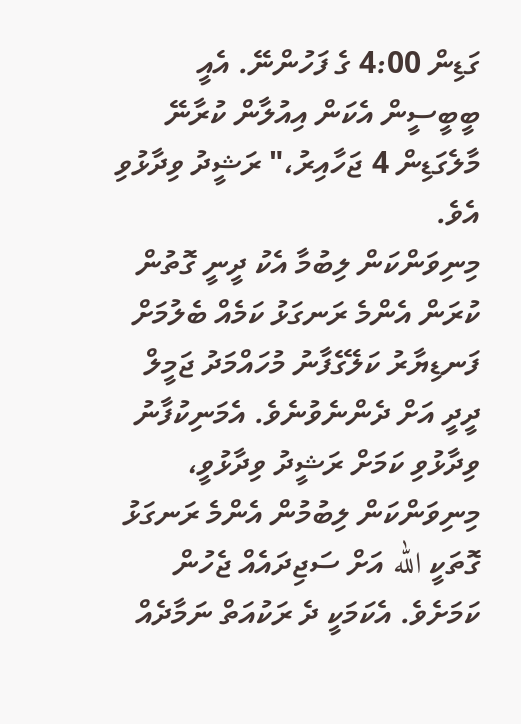ގަޑިން 4:00 ގެ ފަހުންނޭ. އެއީ ބީބީސީން އެކަން އިއުލާން ކުރާނޭ މާލެގަޑިން 4 ޖަހާއިރު،" ރަޝީދު ވިދާޅުވި އެވެ.
މިނިވަންކަން ލިބުމާ އެކު ދީނީ ގޮތުން ކުރަން އެންމެ ރަނގަޅު ކަމެއް ބެލުމަށް ފަނޑިޔާރު ކަލޭގެފާނު މުހައްމަދު ޖަމީލް ދީދީ އަށް ދެންނެވުނެވެ. އެމަނިކުފާނު ވިދާޅުވި ކަމަށް ރަޝީދު ވިދާޅުވީ، މިނިވަންކަން ލިބުމުން އެންމެ ރަނގަޅު ގޮތަކީ الله އަށް ސަޖިދައެއް ޖެހުން ކަމަށެވެ. އެކަމަކީ ދެ ރަކުއަތް ނަމާދެއް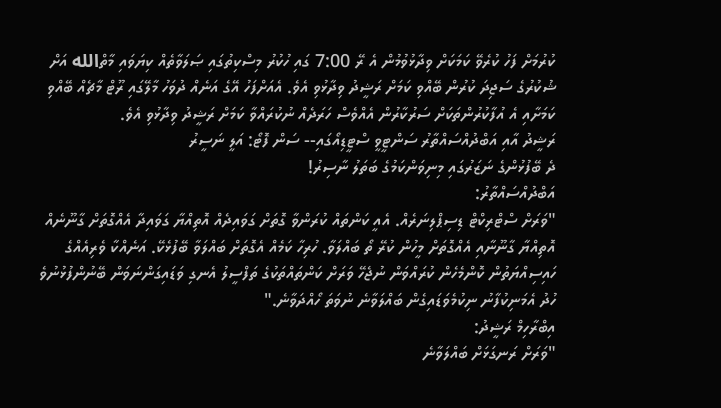ކުރުމަށް ފަހު ކުރެވޭ ކަމަކަށް ވިދާޅުވުމުން އެ ރޭ 7:00 ގައި ހުކުރު މިސްކިތުގައި ޞަލަވާތެއް ކިޔަވައި މާތްالله އަށް ޝުކުރުގެ ސަޖިދަ ކުރުން ބޭއްވި ކަމަށް ރަޝީދު ވިދާޅުވި އެވެ. އެއަށްފަހު އޭގެ އަނެއް ދުވަހު މާލޭގައި ރޫޓް މާޗެއް ބޭއްވި ކަމަށާއި އެ އުފާކުރުންތަކަށް ސަރުކާރުން އެއްވެސް ހަރަދެއް ނުކުރައްވާ ކަމަށް ރަޝީދު ވިދާޅުވި އެވެ.
ރަޝީދު އާއި އަބްދުއްސައްތާރު ސަންޓީވީ ސްޓީޑިއޯގައި-- ސަން ފޮޓޯ: އަލީ ނަސީރު
ދެ ބޭފުޅުންގެ ނަޒަރުގައި މިނިވަންކަމުގެ ބަތަލު ނާސިރު!
އަބްދުއްސައްތާރު:
"ވަރަށް ސްޓްރިކްޓް ޑިސިޕްލިނަރެއް. އެއީ ކަންތައް ކުރަންވާ ގޮތަށް ގަވައިދެއް އޮތިއްޔާ ގަވައިދާ އެއްގޮތަށް ގާނޫނެއް އޮތިއްޔާ ގާނޫނާއި އެއްގޮތަށް މީހުން ކުރޭ ތޯ ބައްލަވާ. ހުރިހާ ކަމެއް އެގޮތަށް ބައްލަވާ ބޭފުޅެކޭ. އަނެއްކާ ވެރިއެއްގެ ހައިސިއްޔަތުން ކޮންމެހެން ކުރައްވަން ނުޖެހޭ ވަރަށް ކަންތައްތަކުގެ ތަފްސީލު އެނގި ވަޑައިގަންނަވަން ބޭނުންފުޅުނުވެ ހުދު އެމަނިކުފާނު ނިކުމެވަޑައިގެން ބައްލަވާނެ ނުވަތަ ހޯއްދަވާނެ."
އިބްރާހިމް ރަޝީދު:
"ވަރަށް ރަނގަޅަށް ބައްލަވާނެ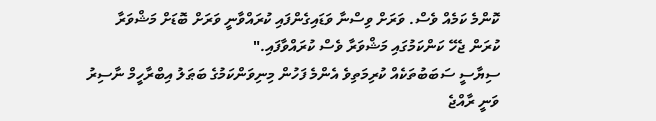ކޮންމެ ކަމެއް ވެސް. ވަރަށް ވިސްނާ ވަޑައިގެންފައި ކުރައްވާނީ ވަރަށް ބޮޑަށް މަޝްވަރާ ކުރަން ޖެހޭ ކަންކަމުގައި މަޝްވަރާ ވެސް ކުރައްވާފައި."
ސިޔާސީ ސަބަބުތަކެއް ކުރިމަތިވެ އެންމެ ފަހުން މިނިވަންކަމުގެ ބަޠަލު އިބްރާހީމް ނާސިރު ވަނީ ރާއްޖެ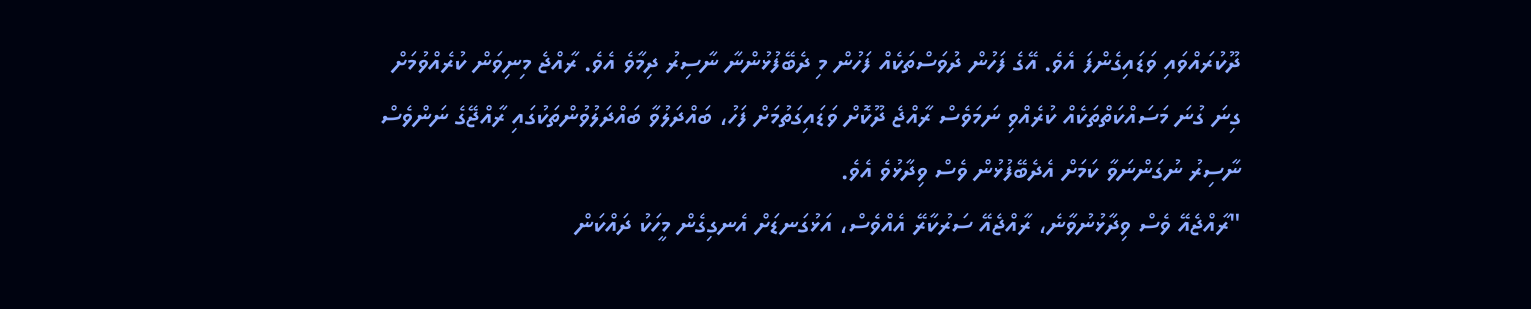ދޫކުރައްވައި ވަޑައިގެންފަ އެވެ. އޭގެ ފަހުން ދުވަސްތަކެއް ފަހުން މި ދެބޭފުޅުންނާ ނާސިރު ދިމާވެ އެވެ. ރާއްޖެ މިނިވަން ކުރެއްވުމަށް ގިނަ ގުނަ މަސައްކަތްތަކެއް ކުރެއްވި ނަމަވެސް ރާއްޖެ ދޫކޮށް ވަޑައިގަތުމަށް ފަހު، ބައްދަލުވާ ބައްދަލުވުންތަކުގައި ރާއްޖޭގެ ނަންވެސް ނާސިރު ނުގަންނަވާ ކަމަށް އެދެބޭފުޅުން ވެސް ވިދާޅުވެ އެވެ.
"ރާއްޖެއޭ ވެސް ވިދާޅުނުވާނެ، ރާއްޖެއޭ ސަރުކާރޭ އެއްވެސް، އަޅުގަނޑަށް އެނގިގެން މީހަކު ދައްކަން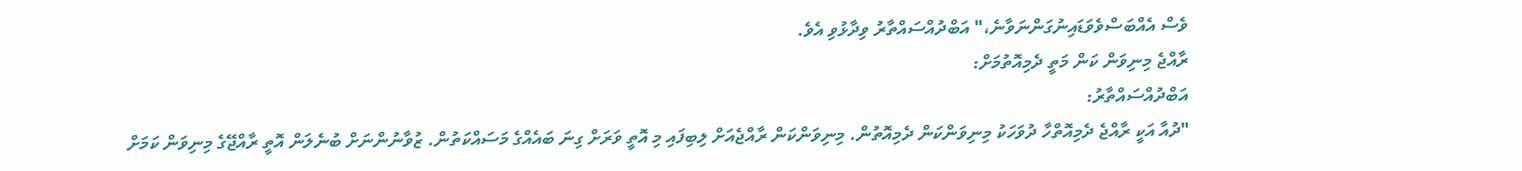ވެސް އެއްބަސްވެވަޑައިނުގަންނަވާނެ،" އަބްދުއްސައްތާރު ވިދާޅުވި އެވެ.
ރާއްޖެ މިނިވަން ކަން މަތީ ދެމިއޮތުމަށް:
އަބްދުއްސައްތާރު:
"ދުއާ އަކީ ރާއްޖެ ދެމިއޮތްހާ ދުވަހަކު މިނިވަންކަން ދެމިއޮތުން. މިނިވަންކަން ރާއްޖެއަށް ލިބިފައި މި އޮތީ ވަރަށް ގިނަ ބައެއްގެ މަސައްކަތުން. ޒުވާނުންނަށް ބުނެލަން އޮތީ ރާއްޖޭގެ މިނިވަން ކަމަށް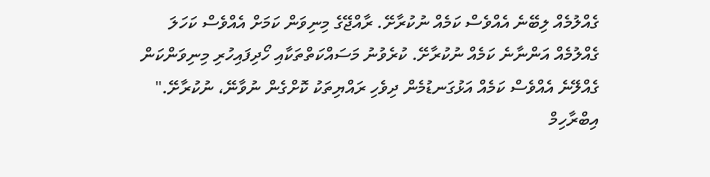ގެއްލުމެއް ލިބޭނެ އެއްވެސް ކަމެއް ނުކުރާށޭ. ރާއްޖޭގެ މިނިވަން ކަމަށް އެއްވެސް ކަހަލަ ގެއްލުމެއް އަންނާނެ ކަމެއް ނުކުރާށޭ. ކުރެވުނު މަސައްކަތްތަކާއި ހޯދިފައިހުރި މިނިވަންކަން ގެއްލޭނެ އެއްވެސް ކަމެއް އަޅުގަނޑުމެން ދިވެހި ރައްޔިތަކު ކޮށްގެން ނުވާނޭ، ނުކުރާށޭ."
އިބްރާހިމް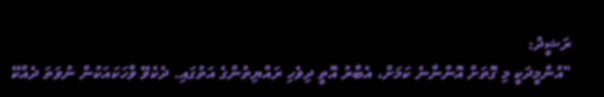ރަޝީދު:
"އުންމީދަކީ މި ގޮތަށް އޮންނާނެ ކަމަށް، އެބާރު އޮތީ ދިވެހި ރައްޔިތުންގެ އަތުގައި. ދެކެވޭ ވާހަކައަކުން ނުވަތަ ދެއްކޭ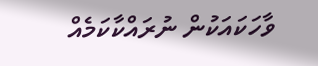ވާހަކައަކުން ނުރައްކާކަމެއް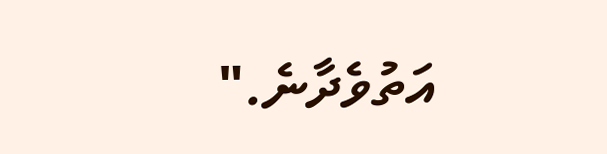އަތުވެދާނެ."